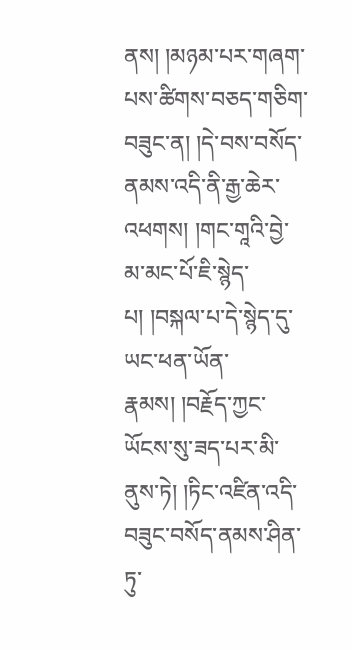ནས། །མཉམ་པར་གཞག་པས་ཚིགས་བཅད་གཅིག་བཟུང་ན། །དེ་བས་བསོད་ནམས་འདི་ནི་རྒྱ་ཆེར་འཕགས། །གང་གཱའི་བྱེ་མ་མང་པོ་ཇི་སྙེད་པ། །བསྐལ་པ་དེ་སྙེད་དུ་ཡང་ཕན་ཡོན་རྣམས། །བརྗོད་ཀྱང་ཡོངས་སུ་ཟད་པར་མི་ནུས་ཏེ། །ཏིང་འཛིན་འདི་བཟུང་བསོད་ནམས་ཤིན་ཏུ་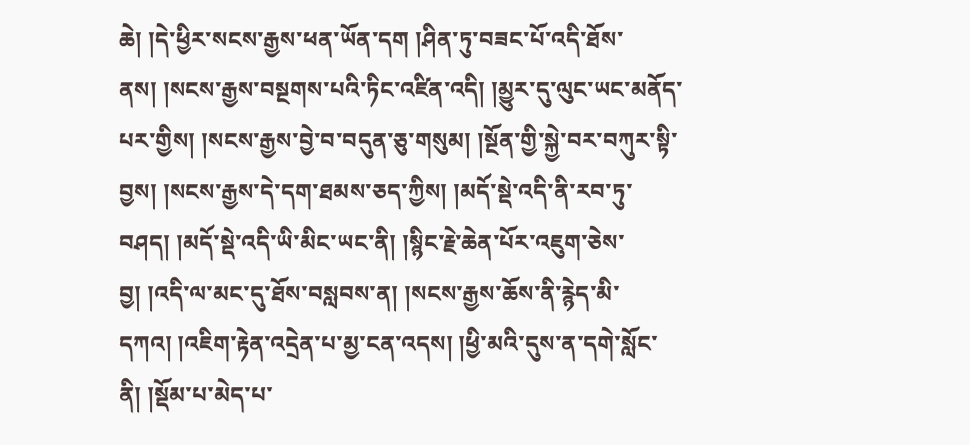ཆེ། །དེ་ཕྱིར་སངས་རྒྱས་ཕན་ཡོན་དག །ཤིན་ཏུ་བཟང་པོ་འདི་ཐོས་ནས། །སངས་རྒྱས་བསྔགས་པའི་ཏིང་འཛིན་འདི། །མྱུར་དུ་ལུང་ཡང་མནོད་པར་གྱིས། །སངས་རྒྱས་བྱེ་བ་བདུན་ཅུ་གསུམ། །སྔོན་གྱི་སྐྱེ་བར་བཀུར་སྟི་བྱས། །སངས་རྒྱས་དེ་དག་ཐམས་ཅད་ཀྱིས། །མདོ་སྡེ་འདི་ནི་རབ་ཏུ་བཤད། །མདོ་སྡེ་འདི་ཡི་མིང་ཡང་ནི། །སྙིང་རྗེ་ཆེན་པོར་འཇུག་ཅེས་བྱ། །འདི་ལ་མང་དུ་ཐོས་བསླབས་ན། །སངས་རྒྱས་ཆོས་ནི་རྙེད་མི་དཀའ། །འཇིག་རྟེན་འདྲེན་པ་མྱ་ངན་འདས། །ཕྱི་མའི་དུས་ན་དགེ་སློང་ནི། །སྡོམ་པ་མེད་པ་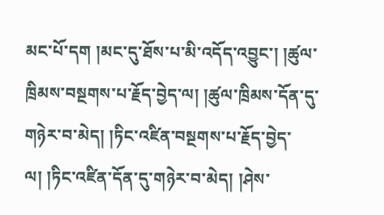མང་པོ་དག །མང་དུ་ཐོས་པ་མི་འདོད་འབྱུང་། །ཚུལ་ཁྲིམས་བསྔགས་པ་རྗོད་བྱེད་ལ། །ཚུལ་ཁྲིམས་དོན་དུ་གཉེར་བ་མེད། །ཏིང་འཛིན་བསྔགས་པ་རྗོད་བྱེད་ལ། །ཏིང་འཛིན་དོན་དུ་གཉེར་བ་མེད། །ཤེས་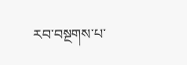རབ་བསྔགས་པ་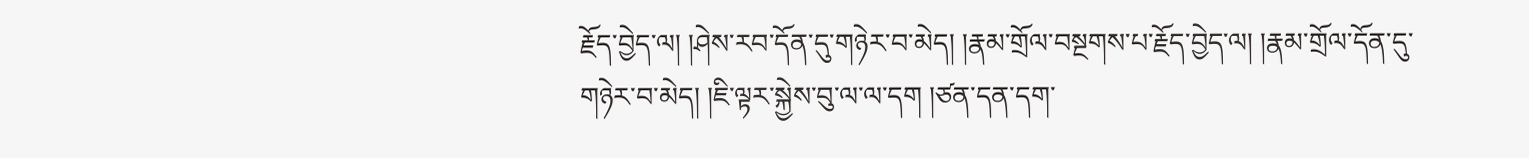རྗོད་བྱེད་ལ། །ཤེས་རབ་དོན་དུ་གཉེར་བ་མེད། །རྣམ་གྲོལ་བསྔགས་པ་རྗོད་བྱེད་ལ། །རྣམ་གྲོལ་དོན་དུ་གཉེར་བ་མེད། །ཇི་ལྟར་སྐྱེས་བུ་ལ་ལ་དག །ཙན་དན་དག་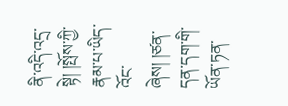ནི་འདི་འདྲ་སྟེ། །སྤོས་ཀྱི་རྣམ་པ་ཡིད་འོང་ཞེས། །ཙན་དན་དག་གི་ཡོན་ཏན་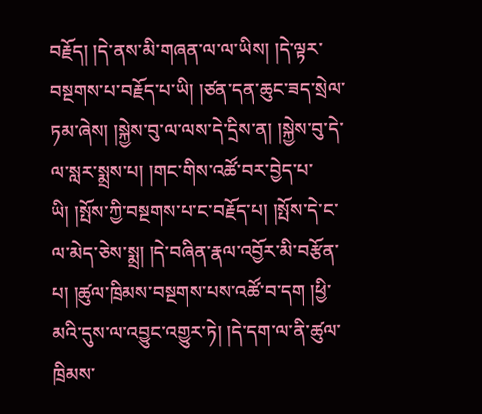བརྗོད། །དེ་ནས་མི་གཞན་ལ་ལ་ཡིས། །དེ་ལྟར་བསྔགས་པ་བརྗོད་པ་ཡི། །ཙན་དན་ཆུང་ཟད་སྲེལ་ཏམ་ཞེས། །སྐྱེས་བུ་ལ་ལས་དེ་དྲིས་ན། །སྐྱེས་བུ་དེ་ལ་སླར་སྨྲས་པ། །གང་གིས་འཚོ་བར་བྱེད་པ་ཡི། །སྤོས་ཀྱི་བསྔགས་པ་ང་བརྗོད་པ། །སྤོས་དེ་ང་ལ་མེད་ཅེས་སྨྲ། །དེ་བཞིན་རྣལ་འབྱོར་མི་བརྩོན་པ། །ཚུལ་ཁྲིམས་བསྔགས་པས་འཚོ་བ་དག །ཕྱི་མའི་དུས་ལ་འབྱུང་འགྱུར་ཏེ། །དེ་དག་ལ་ནི་ཚུལ་ཁྲིམས་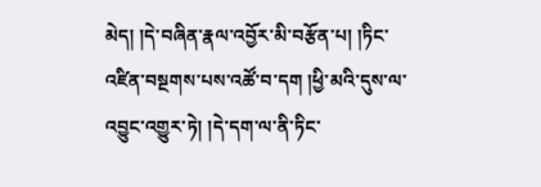མེད། །དེ་བཞིན་རྣལ་འབྱོར་མི་བརྩོན་པ། །ཏིང་འཛིན་བསྔགས་པས་འཚོ་བ་དག །ཕྱི་མའི་དུས་ལ་འབྱུང་འགྱུར་ཏེ། །དེ་དག་ལ་ནི་ཏིང་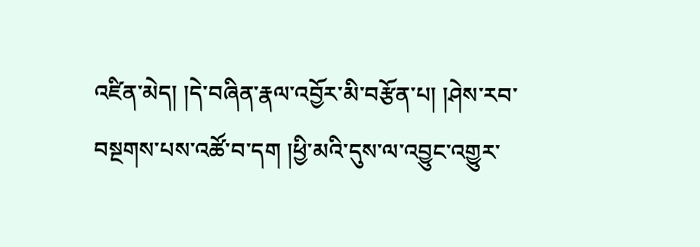འཛིན་མེད། །དེ་བཞིན་རྣལ་འབྱོར་མི་བརྩོན་པ། །ཤེས་རབ་བསྔགས་པས་འཚོ་བ་དག །ཕྱི་མའི་དུས་ལ་འབྱུང་འགྱུར་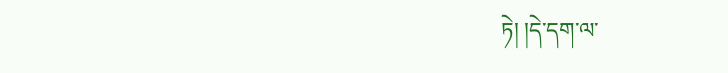ཏེ། །དེ་དག་ལ་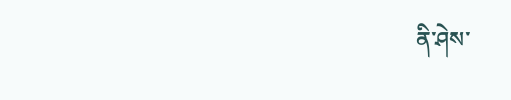ནི་ཤེས་